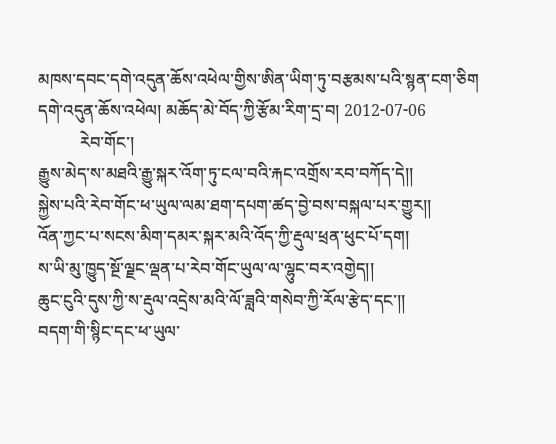མཁས་དབང་དགེ་འདུན་ཆོས་འཕེལ་གྱིས་ཨིན་ཡིག་ཏུ་བརྩམས་པའི་སྙན་ངག་ཅིག
དགེ་འདུན་ཆོས་འཕེལ། མཆོད་མེ་བོད་ཀྱི་རྩོམ་རིག་དྲ་བ། 2012-07-06
          རེབ་གོང་།
རྒྱུས་མེད་ས་མཐའི་རྒྱུ་སྐར་འོག་ཏུ་ངལ་བའི་རྐང་འགྲོས་རབ་བཀོད་དེ།།
སྐྱེས་པའི་རེབ་གོང་ཕ་ཡུལ་ལམ་ཐག་དཔག་ཚད་བྱེ་བས་བསྐལ་པར་གྱུར།།
འོན་ཀྱང་པ་སངས་མིག་དམར་སྐར་མའི་འོད་ཀྱི་རྡུལ་ཕྲན་ཕུང་པོ་དག།
ས་ཡི་མུ་ཁྱུད་སྔོ་ལྗང་ལྡན་པ་རེབ་གོང་ཡུལ་ལ་ལྷུང་བར་འགྱེད།།
ཆུང་ངུའི་དུས་ཀྱི་ས་རྡུལ་འདྲེས་མའི་ལོ་ཟླའི་གསེབ་ཀྱི་རོལ་རྩེད་དང་།།
བདག་གི་སྙིང་དང་ཕ་ཡུལ་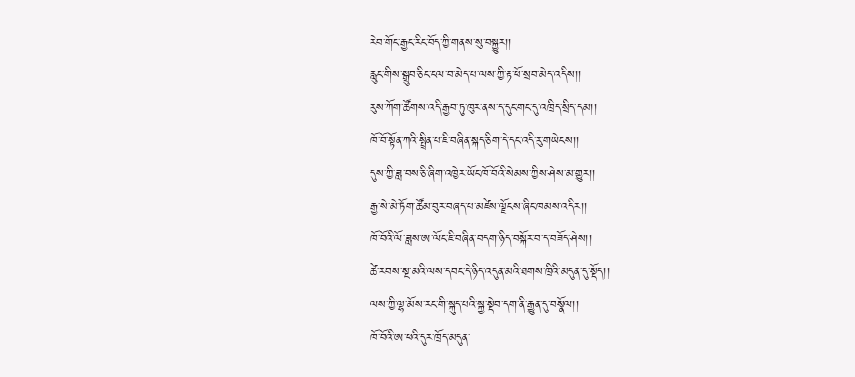རེབ་གོང་རྒྱང་རིང་བོད་ཀྱི་གནས་སུ་བསྐྱུར།།
རླུང་གིས་སྒྲུབ་ཅིང་ངལ་བ་མེད་པ་ལས་ཀྱི་རྟ་ཕོ་སྲབ་མེད་འདིས།།
རུས་ཀོག་ཚོགས་འདི་རྒྱབ་ཏུ་ཁུར་ནས་ད་དུང་གང་དུ་འཁྲིད་སྲིད་དམ།།
ཁོ་བོ་སྟོན་ཀའི་སྤྲིན་པ་ཇི་བཞིན་སྐད་ཅིག་དེ་དང་འདི་རུ་གཡེངས།།
དུས་ཀྱི་ཟླ་བས་ཅི་ཞིག་འཁྱེར་ཡོང་ཁོ་བོའི་སེམས་ཀྱིས་ཤེས་མ་གྱུར།།
རྒྱ་སེ་མེ་ཏོག་ཚོམ་བུར་བཞད་པ་མཛེས་ལྗོངས་ཞིང་ཁམས་འདིར།།
ཁོ་བོའི་ལོ་ཟླས་ཨ་ལོང་ཇི་བཞིན་བདག་ཉིད་བསྐོར་བ་ད་བཟོད་ཤེས།།
ཚེ་རབས་སྔ་མའི་ལས་དབང་དེ་ཉིད་འདུན་མའི་ཐགས་ཁྲིའི་མདུན་དུ་སྡོད།།
ལས་ཀྱི་ལྷ་མོས་རང་གི་སྐུད་པའི་སྐྱ་སྡེབ་དག་ནི་རྒྱུན་དུ་བསྣོལ།།
ཁོ་བོའི་ཨ་ཕའི་དུར་ཁྲོད་མདུན་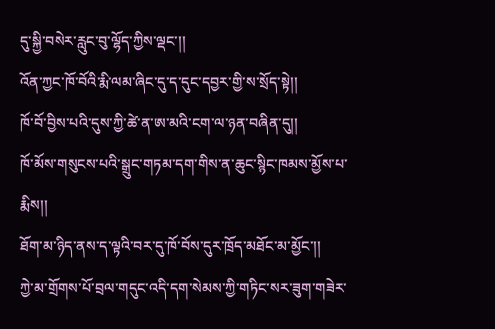དུ་སྐྱི་བསེར་རླུང་བུ་ལྷོད་ཀྱིས་ལྡང་།།
འོན་ཀྱང་ཁོ་བོའི་རྨི་ལམ་ཞིང་དུ་ད་དུང་དབྱར་གྱི་ས་སྲོད་སྟེ།།
ཁོ་བོ་བྱིས་པའི་དུས་ཀྱི་ཚེ་ན་ཨ་མའི་ངག་ལ་ཉན་བཞིན་དུ།།
ཁོ་མོས་གསུངས་པའི་སྒྲུང་གཏམ་དག་གིས་ན་ཆུང་སྙིང་ཁམས་མྱོས་པ་རྨིས།།
ཐོག་མ་ཉིད་ནས་ད་ལྟའི་བར་དུ་ཁོ་བོས་དུར་ཁྲོད་མཐོང་མ་མྱོང་།།
ཀྱེ་མ་གྲོགས་པོ་བྲལ་གདུང་འདི་དག་སེམས་ཀྱི་གཏིང་སར་ཟུག་གཟེར་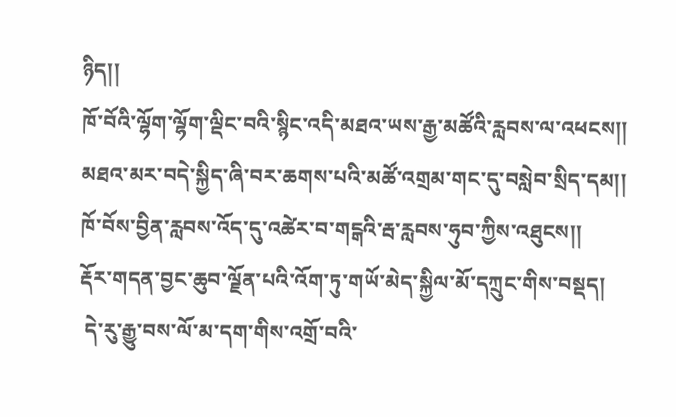ཉིད།།
ཁོ་བོའི་ལྷོག་ལྷོག་ལྡིང་བའི་སྙིང་འདི་མཐའ་ཡས་རྒྱ་མཚོའི་རླབས་ལ་འཕངས།།
མཐའ་མར་བདེ་སྐྱིད་ཞི་བར་ཆགས་པའི་མཚོ་འགྲམ་གང་དུ་བསླེབ་སྲིད་དམ།།
ཁོ་བོས་བྱིན་རླབས་འོད་དུ་འཚེར་བ་གངྒའི་རྦ་རླབས་ཧུབ་ཀྱིས་འཐུངས།།
རྡོར་གདན་བྱང་ཆུབ་ལྗོན་པའི་འོག་ཏུ་གཡོ་མེད་སྐྱིལ་མོ་དཀྲུང་གིས་བསྡད།
 དེ་རུ་རྒྱུ་བས་ལོ་མ་དག་གིས་འགྲོ་བའི་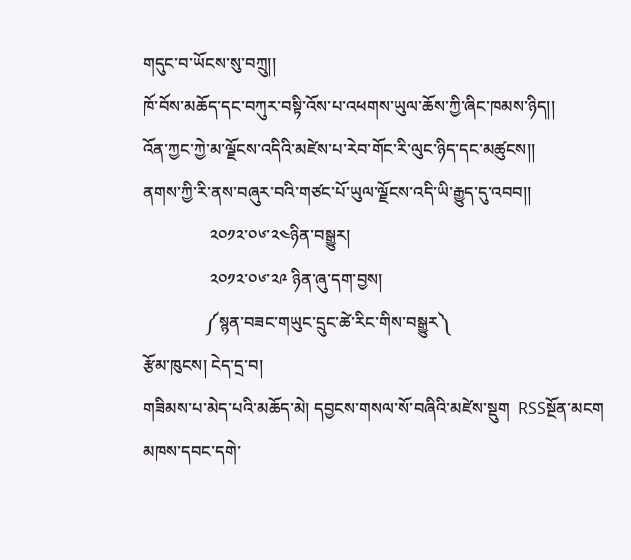གདུང་བ་ཡོངས་སུ་བཀྲུ།།
ཁོ་བོས་མཆོད་དང་བཀུར་བསྟི་འོས་པ་འཕགས་ཡུལ་ཆོས་ཀྱི་ཞིང་ཁམས་ཉིད།།
འོན་ཀྱང་ཀྱེ་མ་ལྗོངས་འདིའི་མཛེས་པ་རེབ་གོང་རི་ལུང་ཉིད་དང་མཚུངས།།
ནགས་ཀྱི་རི་ནས་བཞུར་བའི་གཙང་པོ་ཡུལ་ལྗོངས་འདི་ཡི་རྒྱུད་དུ་འབབ།།
                ༢༠༡༢་༠༦་༢༤ཉིན་བསྒྱུར།
                ༢༠༡༢་༠༦་༢༩ ཉིན་ཞུ་དག་བྱས།
               ༼སྙན་བཟང་གཡུང་དྲུང་ཚེ་རིང་གིས་བསྒྱུར༽
རྩོམ་ཁུངས། ངེད་དྲ་བ།
གཟིམས་པ་མེད་པའི་མཆོད་མེ། དབྱངས་གསལ་སོ་བཞིའི་མཛེས་སྡུག  RSSསྔོན་མངག
མཁས་དབང་དགེ་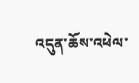འདུན་ཆོས་འཕེལ་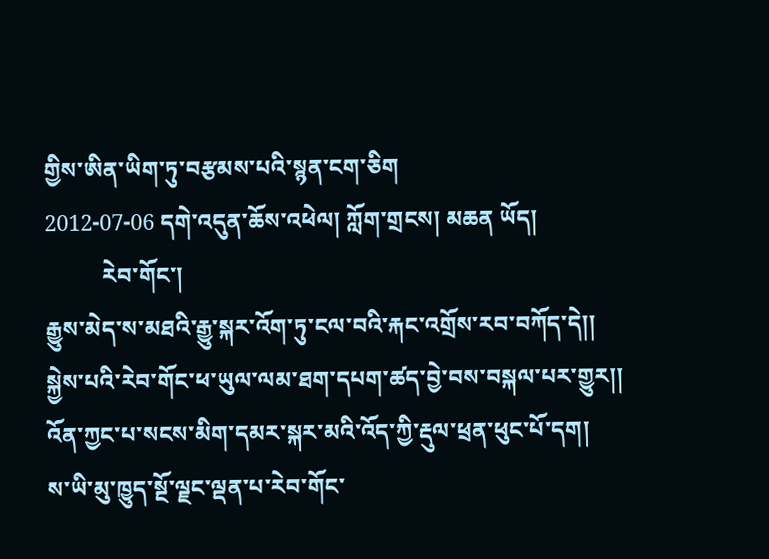གྱིས་ཨིན་ཡིག་ཏུ་བརྩམས་པའི་སྙན་ངག་ཅིག
2012-07-06 དགེ་འདུན་ཆོས་འཕེལ། ཀློག་གྲངས། མཆན ཡོད།
          རེབ་གོང་།
རྒྱུས་མེད་ས་མཐའི་རྒྱུ་སྐར་འོག་ཏུ་ངལ་བའི་རྐང་འགྲོས་རབ་བཀོད་དེ།།
སྐྱེས་པའི་རེབ་གོང་ཕ་ཡུལ་ལམ་ཐག་དཔག་ཚད་བྱེ་བས་བསྐལ་པར་གྱུར།།
འོན་ཀྱང་པ་སངས་མིག་དམར་སྐར་མའི་འོད་ཀྱི་རྡུལ་ཕྲན་ཕུང་པོ་དག།
ས་ཡི་མུ་ཁྱུད་སྔོ་ལྗང་ལྡན་པ་རེབ་གོང་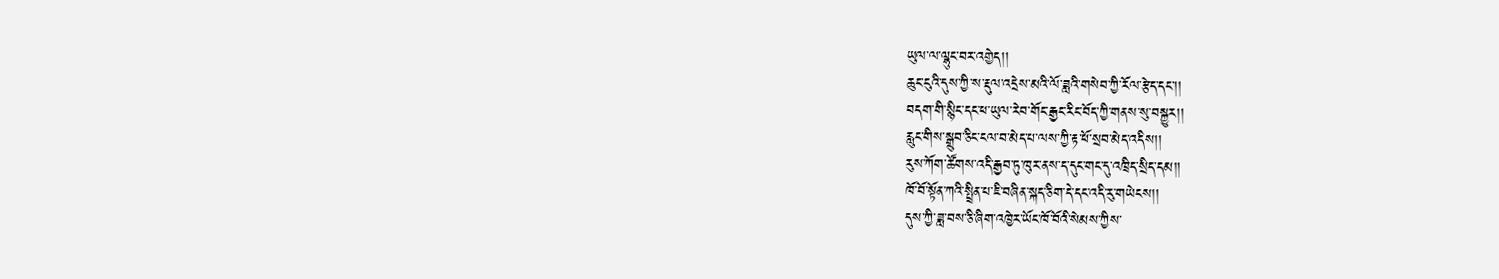ཡུལ་ལ་ལྷུང་བར་འགྱེད།།
ཆུང་ངུའི་དུས་ཀྱི་ས་རྡུལ་འདྲེས་མའི་ལོ་ཟླའི་གསེབ་ཀྱི་རོལ་རྩེད་དང་།།
བདག་གི་སྙིང་དང་ཕ་ཡུལ་རེབ་གོང་རྒྱང་རིང་བོད་ཀྱི་གནས་སུ་བསྐྱུར།།
རླུང་གིས་སྒྲུབ་ཅིང་ངལ་བ་མེད་པ་ལས་ཀྱི་རྟ་ཕོ་སྲབ་མེད་འདིས།།
རུས་ཀོག་ཚོགས་འདི་རྒྱབ་ཏུ་ཁུར་ནས་ད་དུང་གང་དུ་འཁྲིད་སྲིད་དམ།།
ཁོ་བོ་སྟོན་ཀའི་སྤྲིན་པ་ཇི་བཞིན་སྐད་ཅིག་དེ་དང་འདི་རུ་གཡེངས།།
དུས་ཀྱི་ཟླ་བས་ཅི་ཞིག་འཁྱེར་ཡོང་ཁོ་བོའི་སེམས་ཀྱིས་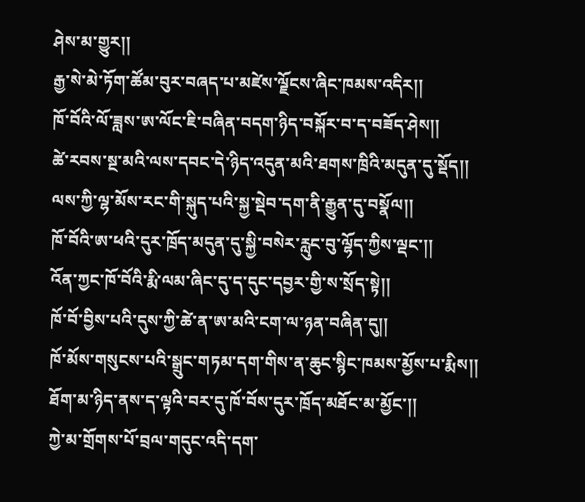ཤེས་མ་གྱུར།།
རྒྱ་སེ་མེ་ཏོག་ཚོམ་བུར་བཞད་པ་མཛེས་ལྗོངས་ཞིང་ཁམས་འདིར།།
ཁོ་བོའི་ལོ་ཟླས་ཨ་ལོང་ཇི་བཞིན་བདག་ཉིད་བསྐོར་བ་ད་བཟོད་ཤེས།།
ཚེ་རབས་སྔ་མའི་ལས་དབང་དེ་ཉིད་འདུན་མའི་ཐགས་ཁྲིའི་མདུན་དུ་སྡོད།།
ལས་ཀྱི་ལྷ་མོས་རང་གི་སྐུད་པའི་སྐྱ་སྡེབ་དག་ནི་རྒྱུན་དུ་བསྣོལ།།
ཁོ་བོའི་ཨ་ཕའི་དུར་ཁྲོད་མདུན་དུ་སྐྱི་བསེར་རླུང་བུ་ལྷོད་ཀྱིས་ལྡང་།།
འོན་ཀྱང་ཁོ་བོའི་རྨི་ལམ་ཞིང་དུ་ད་དུང་དབྱར་གྱི་ས་སྲོད་སྟེ།།
ཁོ་བོ་བྱིས་པའི་དུས་ཀྱི་ཚེ་ན་ཨ་མའི་ངག་ལ་ཉན་བཞིན་དུ།།
ཁོ་མོས་གསུངས་པའི་སྒྲུང་གཏམ་དག་གིས་ན་ཆུང་སྙིང་ཁམས་མྱོས་པ་རྨིས།།
ཐོག་མ་ཉིད་ནས་ད་ལྟའི་བར་དུ་ཁོ་བོས་དུར་ཁྲོད་མཐོང་མ་མྱོང་།།
ཀྱེ་མ་གྲོགས་པོ་བྲལ་གདུང་འདི་དག་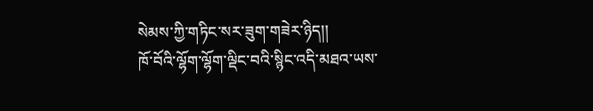སེམས་ཀྱི་གཏིང་སར་ཟུག་གཟེར་ཉིད།།
ཁོ་བོའི་ལྷོག་ལྷོག་ལྡིང་བའི་སྙིང་འདི་མཐའ་ཡས་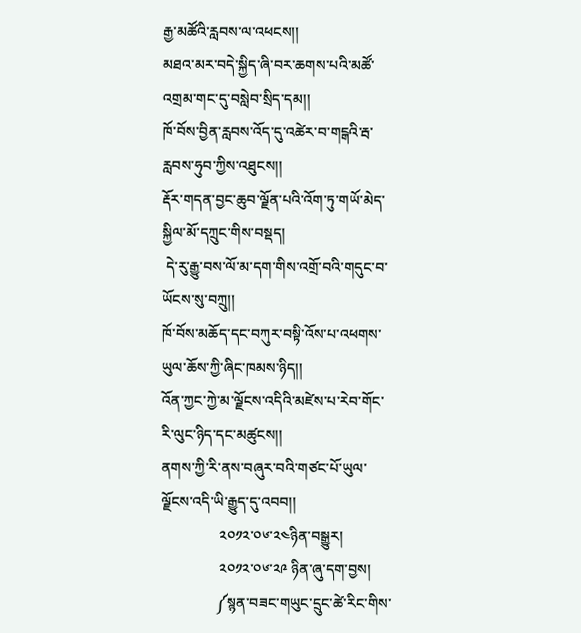རྒྱ་མཚོའི་རླབས་ལ་འཕངས།།
མཐའ་མར་བདེ་སྐྱིད་ཞི་བར་ཆགས་པའི་མཚོ་འགྲམ་གང་དུ་བསླེབ་སྲིད་དམ།།
ཁོ་བོས་བྱིན་རླབས་འོད་དུ་འཚེར་བ་གངྒའི་རྦ་རླབས་ཧུབ་ཀྱིས་འཐུངས།།
རྡོར་གདན་བྱང་ཆུབ་ལྗོན་པའི་འོག་ཏུ་གཡོ་མེད་སྐྱིལ་མོ་དཀྲུང་གིས་བསྡད།
 དེ་རུ་རྒྱུ་བས་ལོ་མ་དག་གིས་འགྲོ་བའི་གདུང་བ་ཡོངས་སུ་བཀྲུ།།
ཁོ་བོས་མཆོད་དང་བཀུར་བསྟི་འོས་པ་འཕགས་ཡུལ་ཆོས་ཀྱི་ཞིང་ཁམས་ཉིད།།
འོན་ཀྱང་ཀྱེ་མ་ལྗོངས་འདིའི་མཛེས་པ་རེབ་གོང་རི་ལུང་ཉིད་དང་མཚུངས།།
ནགས་ཀྱི་རི་ནས་བཞུར་བའི་གཙང་པོ་ཡུལ་ལྗོངས་འདི་ཡི་རྒྱུད་དུ་འབབ།།
                ༢༠༡༢་༠༦་༢༤ཉིན་བསྒྱུར།
                ༢༠༡༢་༠༦་༢༩ ཉིན་ཞུ་དག་བྱས།
               ༼སྙན་བཟང་གཡུང་དྲུང་ཚེ་རིང་གིས་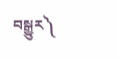བསྒྱུར༽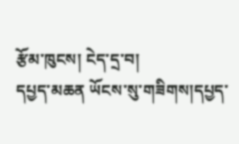རྩོམ་ཁུངས། ངེད་དྲ་བ།
དཔྱད་མཆན ཡོངས་སུ་གཟིགས།དཔྱད་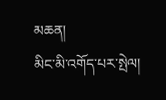མཆན།
མིང་མི་འགོད་པར་སྤེལ།